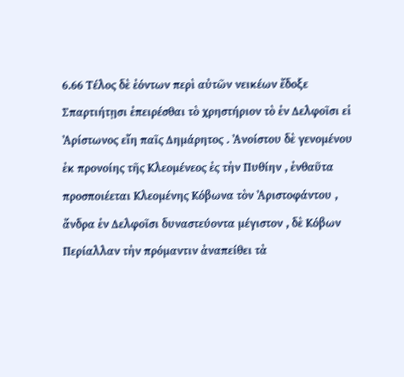6.66 Τέλος δὲ ἐόντων περὶ αὐτῶν νεικέων ἔδοξε Σπαρτιήτῃσι ἐπειρέσθαι τὸ χρηστήριον τὸ ἐν Δελφοῖσι εἰ Ἀρίστωνος εἴη παῖς Δημάρητος . Ἀνοίστου δὲ γενομένου ἐκ προνοίης τῆς Κλεομένεος ἐς τὴν Πυθίην , ἐνθαῦτα προσποιέεται Κλεομένης Κόβωνα τὸν Ἀριστοφάντου , ἄνδρα ἐν Δελφοῖσι δυναστεύοντα μέγιστον , δὲ Κόβων Περίαλλαν τὴν πρόμαντιν ἀναπείθει τὰ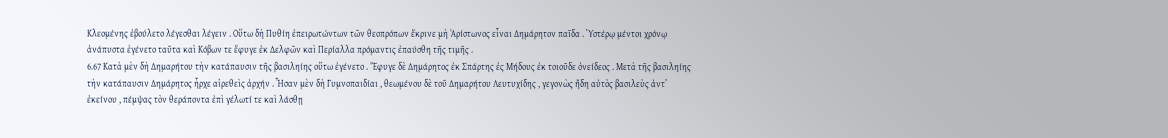Κλεομένης ἐβούλετο λέγεσθαι λέγειν . Οὕτω δὴ Πυθίη ἐπειρωτώντων τῶν θεοπρόπων ἔκρινε μὴ Ἀρίστωνος εἶναι Δημάρητον παῖδα . Ὑστέρῳ μέντοι χρόνῳ ἀνάπυστα ἐγένετο ταῦτα καὶ Κόβων τε ἔφυγε ἐκ Δελφῶν καὶ Περίαλλα πρόμαντις ἐπαύσθη τῆς τιμῆς .
6.67 Κατὰ μὲν δὴ Δημαρήτου τὴν κατάπαυσιν τῆς βασιληίης οὕτω ἐγένετο . Ἔφυγε δὲ Δημάρητος ἐκ Σπάρτης ἐς Μήδους ἐκ τοιοῦδε ὀνείδεος . Μετὰ τῆς βασιληίης τὴν κατάπαυσιν Δημάρητος ἦρχε αἱρεθεὶς ἀρχήν . Ἦσαν μὲν δὴ Γυμνοπαιδίαι , θεωμένου δὲ τοῦ Δημαρήτου Λευτυχίδης , γεγονὼς ἤδη αὐτὸς βασιλεὺς ἀντ’ ἐκείνου , πέμψας τὸν θεράποντα ἐπὶ γέλωτί τε καὶ λάσθῃ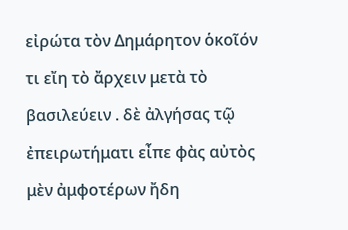εἰρώτα τὸν Δημάρητον ὁκοῖόν τι εἴη τὸ ἄρχειν μετὰ τὸ βασιλεύειν . δὲ ἀλγήσας τῷ ἐπειρωτήματι εἶπε φὰς αὐτὸς μὲν ἀμφοτέρων ἤδη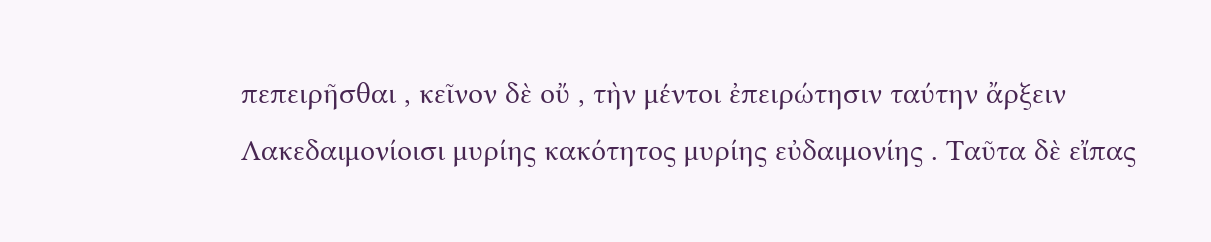πεπειρῆσθαι , κεῖνον δὲ οὔ , τὴν μέντοι ἐπειρώτησιν ταύτην ἄρξειν Λακεδαιμονίοισι μυρίης κακότητος μυρίης εὐδαιμονίης . Ταῦτα δὲ εἴπας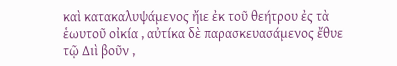καὶ κατακαλυψάμενος ἤιε ἐκ τοῦ θεήτρου ἐς τὰ ἑωυτοῦ οἰκία , αὐτίκα δὲ παρασκευασάμενος ἔθυε τῷ Διὶ βοῦν ,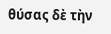θύσας δὲ τὴν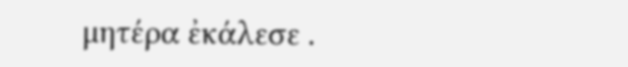μητέρα ἐκάλεσε .